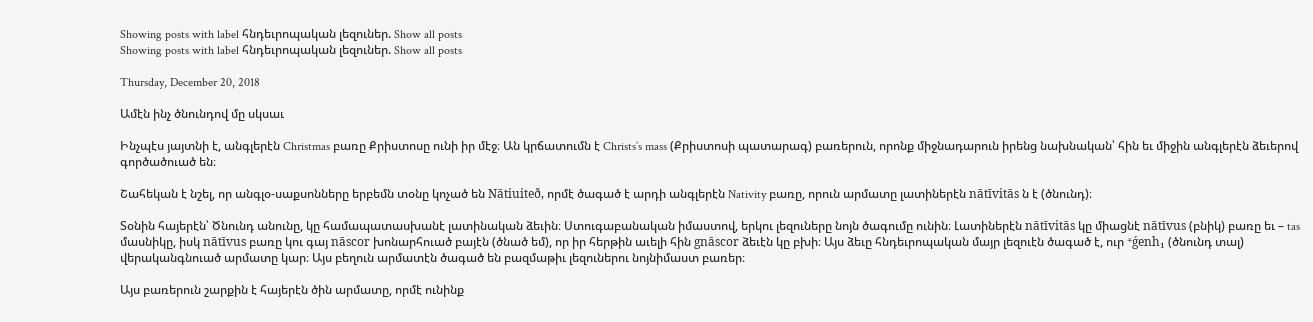Showing posts with label հնդեւրոպական լեզուներ. Show all posts
Showing posts with label հնդեւրոպական լեզուներ. Show all posts

Thursday, December 20, 2018

Ամէն ինչ ծնունդով մը սկսաւ

Ինչպէս յայտնի է, անգլերէն Christmas բառը Քրիստոսը ունի իր մէջ։ Ան կրճատումն է Christs’s mass (Քրիստոսի պատարագ) բառերուն, որոնք միջնադարուն իրենց նախնական՝ հին եւ միջին անգլերէն ձեւերով գործածուած են։

Շահեկան է նշել, որ անգլօ-սաքսոնները երբեմն տօնը կոչած են Nātiuiteð, որմէ ծագած է արդի անգլերէն Nativity բառը, որուն արմատը լատիներէն nātīvitās ն է (ծնունդ)։

Տօնին հայերէն՝ Ծնունդ անունը, կը համապատասխանէ լատինական ձեւին։ Ստուգաբանական իմաստով, երկու լեզուները նոյն ծագումը ունին։ Լատիներէն nātīvitās կը միացնէ nātīvus (բնիկ) բառը եւ – tas մասնիկը, իսկ nātīvus բառը կու գայ nāscor խոնարհուած բայէն (ծնած եմ), որ իր հերթին աւելի հին gnāscor ձեւէն կը բխի։ Այս ձեւը հնդեւրոպական մայր լեզուէն ծագած է, ուր *ǵenh₁ (ծնունդ տալ) վերականգնուած արմատը կար։ Այս բեղուն արմատէն ծագած են բազմաթիւ լեզուներու նոյնիմաստ բառեր։

Այս բառերուն շարքին է հայերէն ծին արմատը, որմէ ունինք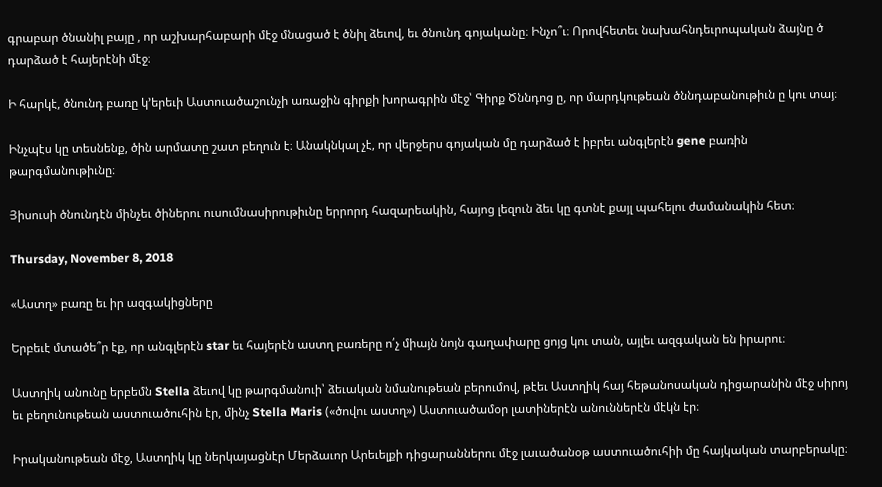գրաբար ծնանիլ բայը , որ աշխարհաբարի մէջ մնացած է ծնիլ ձեւով, եւ ծնունդ գոյականը։ Ինչո՞ւ։ Որովհետեւ նախահնդեւրոպական ձայնը ծ դարձած է հայերէնի մէջ։

Ի հարկէ, ծնունդ բառը կ՚երեւի Աստուածաշունչի առաջին գիրքի խորագրին մէջ՝ Գիրք Ծննդոց ը, որ մարդկութեան ծննդաբանութիւն ը կու տայ։

Ինչպէս կը տեսնենք, ծին արմատը շատ բեղուն է։ Անակնկալ չէ, որ վերջերս գոյական մը դարձած է իբրեւ անգլերէն gene բառին թարգմանութիւնը։

Յիսուսի ծնունդէն մինչեւ ծիներու ուսումնասիրութիւնը երրորդ հազարեակին, հայոց լեզուն ձեւ կը գտնէ քայլ պահելու ժամանակին հետ։

Thursday, November 8, 2018

«Աստղ» բառը եւ իր ազգակիցները

Երբեւէ մտածե՞ր էք, որ անգլերէն star եւ հայերէն աստղ բառերը ո՛չ միայն նոյն գաղափարը ցոյց կու տան, այլեւ ազգական են իրարու։

Աստղիկ անունը երբեմն Stella ձեւով կը թարգմանուի՝ ձեւական նմանութեան բերումով, թէեւ Աստղիկ հայ հեթանոսական դիցարանին մէջ սիրոյ եւ բեղունութեան աստուածուհին էր, մինչ Stella Maris («ծովու աստղ») Աստուածամօր լատիներէն անուններէն մէկն էր։

Իրականութեան մէջ, Աստղիկ կը ներկայացնէր Մերձաւոր Արեւելքի դիցարաններու մէջ լաւածանօթ աստուածուհիի մը հայկական տարբերակը։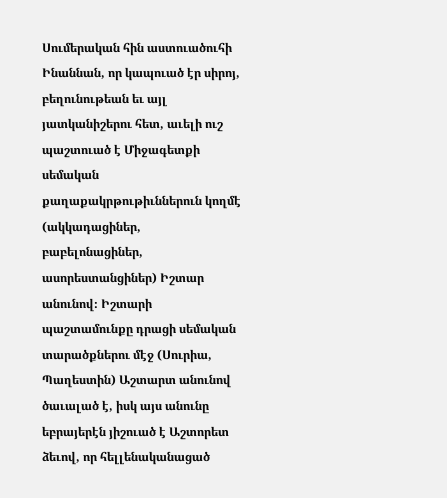Սումերական հին աստուածուհի Ինաննան, որ կապուած էր սիրոյ, բեղունութեան եւ այլ յատկանիշերու հետ, աւելի ուշ պաշտուած է Միջագետքի սեմական քաղաքակրթութիւններուն կողմէ (ակկադացիներ, բաբելոնացիներ, ասորեստանցիներ) Իշտար անունով։ Իշտարի պաշտամունքը դրացի սեմական տարածքներու մէջ (Սուրիա, Պաղեստին) Աշտարտ անունով ծաւալած է, իսկ այս անունը եբրայերէն յիշուած է Աշտորետ ձեւով, որ հելլենականացած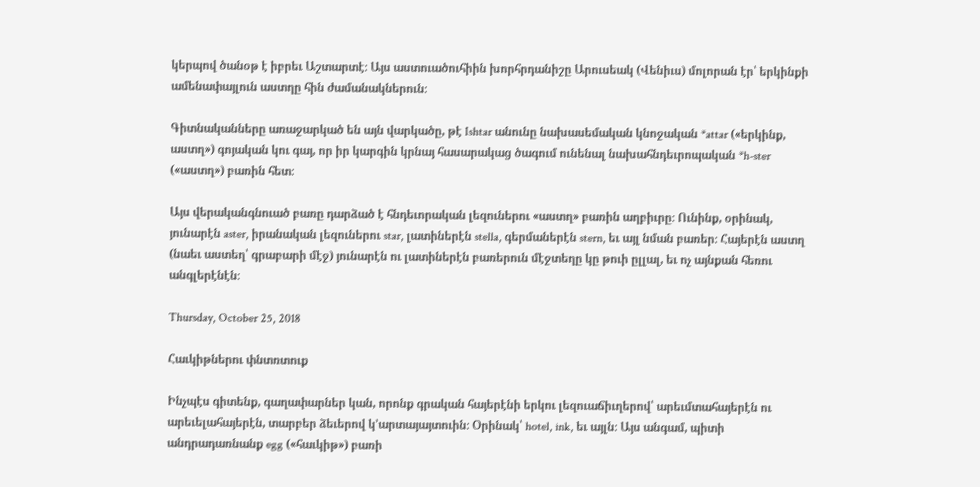կերպով ծանօթ է իբրեւ Աշտարտէ։ Այս աստուածուհիին խորհրդանիշը Արուսեակ (Վենիւս) մոլորան էր՝ երկինքի ամենափայլուն աստղը հին ժամանակներուն։

Գիտնականները առաջարկած են այն վարկածը, թէ Ishtar անունը նախասեմական կնոջական *attar («երկինք, աստղ») գոյական կու գայ, որ իր կարգին կրնայ հասարակաց ծագում ունենալ նախահնդեւրոպական *h-ster («աստղ») բառին հետ։

Այս վերականգնուած բառը դարձած է հնդեւորական լեզուներու «աստղ» բառին աղբիւրը։ Ունինք, օրինակ, յունարէն aster, իրանական լեզուներու star, լատիներէն stella, գերմաներէն stern, եւ այլ նման բառեր։ Հայերէն աստղ (նաեւ աստեղ՝ գրաբարի մէջ) յունարէն ու լատիներէն բառերուն մէջտեղը կը թուի ըլլալ, եւ ոչ այնքան հեռու անգլերէնէն։

Thursday, October 25, 2018

Հաւկիթներու փնտռտուք

Ինչպէս գիտենք, գաղափարներ կան, որոնք գրական հայերէնի երկու լեզուաճիւղերով՝ արեւմտահայերէն ու արեւելահայերէն, տարբեր ձեւերով կ՚արտայայտուին։ Օրինակ՝ hotel, ink, եւ այլն։ Այս անգամ, պիտի անդրադառնանք egg («հաւկիթ») բառի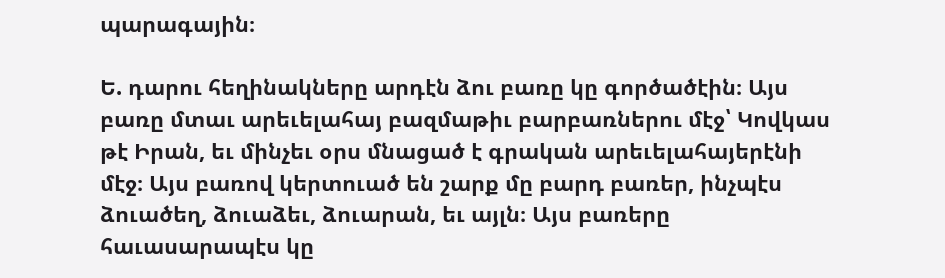պարագային։

Ե. դարու հեղինակները արդէն ձու բառը կը գործածէին։ Այս բառը մտաւ արեւելահայ բազմաթիւ բարբառներու մէջ՝ Կովկաս թէ Իրան, եւ մինչեւ օրս մնացած է գրական արեւելահայերէնի մէջ։ Այս բառով կերտուած են շարք մը բարդ բառեր, ինչպէս ձուածեղ, ձուաձեւ, ձուարան, եւ այլն։ Այս բառերը հաւասարապէս կը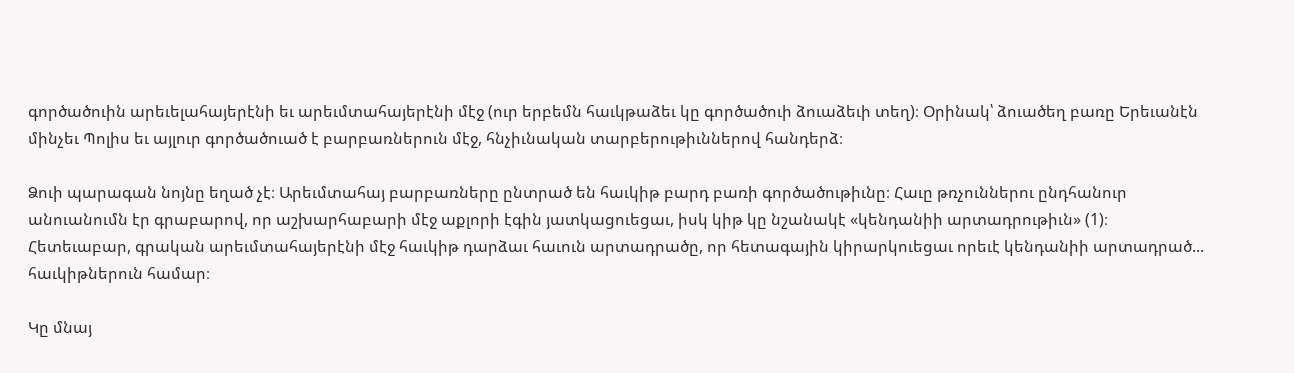գործածուին արեւելահայերէնի եւ արեւմտահայերէնի մէջ (ուր երբեմն հաւկթաձեւ կը գործածուի ձուաձեւի տեղ)։ Օրինակ՝ ձուածեղ բառը Երեւանէն մինչեւ Պոլիս եւ այլուր գործածուած է բարբառներուն մէջ, հնչիւնական տարբերութիւններով հանդերձ։

Ձուի պարագան նոյնը եղած չէ։ Արեւմտահայ բարբառները ընտրած են հաւկիթ բարդ բառի գործածութիւնը։ Հաւը թռչուններու ընդհանուր անուանումն էր գրաբարով, որ աշխարհաբարի մէջ աքլորի էգին յատկացուեցաւ, իսկ կիթ կը նշանակէ «կենդանիի արտադրութիւն» (1)։ Հետեւաբար, գրական արեւմտահայերէնի մէջ հաւկիթ դարձաւ հաւուն արտադրածը, որ հետագային կիրարկուեցաւ որեւէ կենդանիի արտադրած... հաւկիթներուն համար։

Կը մնայ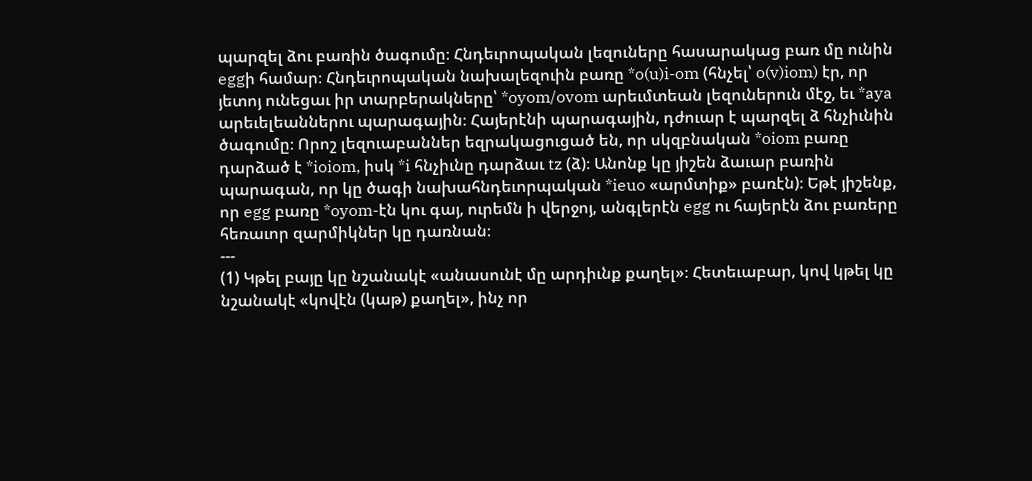պարզել ձու բառին ծագումը։ Հնդեւրոպական լեզուները հասարակաց բառ մը ունին eggի համար։ Հնդեւրոպական նախալեզուին բառը *o(u)i-om (հնչել՝ o(v)iom) էր, որ յետոյ ունեցաւ իր տարբերակները՝ *oyom/ovom արեւմտեան լեզուներուն մէջ, եւ *aya արեւելեաններու պարագային։ Հայերէնի պարագային, դժուար է պարզել ձ հնչիւնին ծագումը։ Որոշ լեզուաբաններ եզրակացուցած են, որ սկզբնական *oiom բառը դարձած է *ioiom, իսկ *i հնչիւնը դարձաւ tz (ձ)։ Անոնք կը յիշեն ձաւար բառին պարագան, որ կը ծագի նախահնդեւորպական *ieuo «արմտիք» բառէն)։ Եթէ յիշենք, որ egg բառը *oyom-էն կու գայ, ուրեմն ի վերջոյ, անգլերէն egg ու հայերէն ձու բառերը հեռաւոր զարմիկներ կը դառնան։
---
(1) Կթել բայը կը նշանակէ «անասունէ մը արդիւնք քաղել»։ Հետեւաբար, կով կթել կը նշանակէ «կովէն (կաթ) քաղել», ինչ որ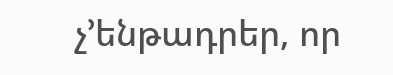չ՚ենթադրեր, որ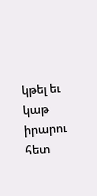կթել եւ կաթ իրարու հետ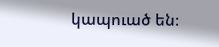կապուած են։